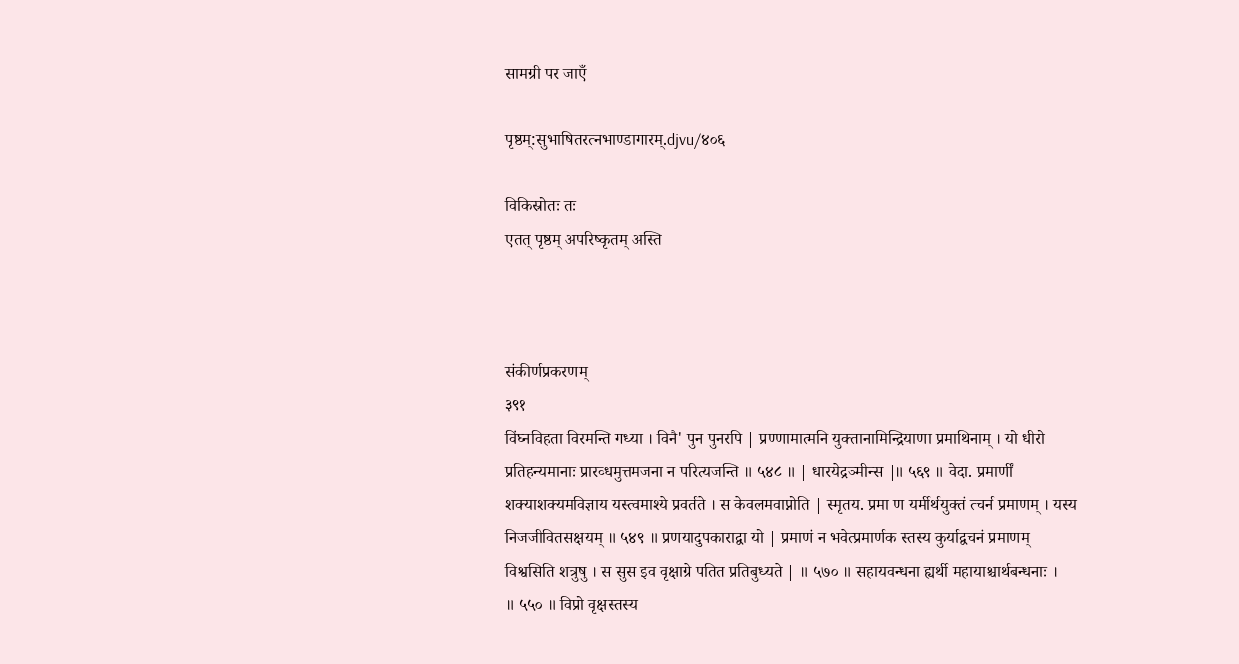सामग्री पर जाएँ

पृष्ठम्:सुभाषितरत्नभाण्डागारम्.djvu/४०६

विकिस्रोतः तः
एतत् पृष्ठम् अपरिष्कृतम् अस्ति



संकीर्णप्रकरणम्
३९१
विंघ्नविहता विरमन्ति गध्या । विनै' पुन पुनरपि | प्रण्णामात्मनि युक्तानामिन्द्रियाणा प्रमाथिनाम् । यो धीरो
प्रतिहन्यमानाः प्रारव्धमुत्तमजना न परित्यजन्ति ॥ ५४८ ॥ | धारयेद्रञ्मीन्स |॥ ५६९ ॥ वेदा. प्रमार्णीं
शक्याशक्यमविज्ञाय यस्त्वमाश्ये प्रवर्तते । स केवलमवाप्नोति | स्मृतय. प्रमा ण यर्मीर्थयुक्तं त्चर्न प्रमाणम् । यस्य
निजजीवितसक्षयम् ॥ ५४९ ॥ प्रणयादुपकाराद्वा यो | प्रमाणं न भवेत्प्रमार्णक स्तस्य कुर्याद्वचनं प्रमाणम्
विश्वसिति शत्रुषु । स सुस इव वृक्षाग्रे पतित प्रतिबुध्यते | ॥ ५७० ॥ सहायवन्धना ह्यर्थी महायाश्चार्थबन्धनाः ।
॥ ५५० ॥ विप्रो वृक्षस्तस्य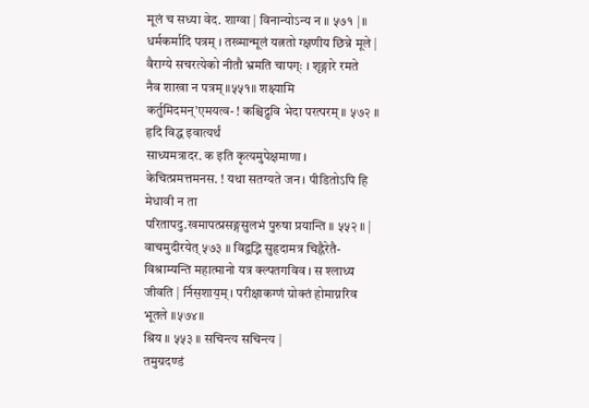मूलं च सध्या वेद. शाग्वा | विनान्योऽन्य न ॥ ५७१ |॥
धर्मकर्मादि पत्रम् । तख्मान्मूलं यत्नतो ग्क्षणीय छिन्ने मूले | वैराग्ये सचरत्येको नीतौ भ्रमति चापग्ः । शृङ्गारे रमते
नैव शाखा न पत्रम् ॥५५१॥ शक्ष्यामि कर्तुमिदमन्'एमयत्व- ! कश्चिद्रुवि भेदा परत्परम् ॥ ५७२ ॥ हृदि विद्ध इवात्यर्थं
साध्यमत्रादर. क इति कृत्यमुपेक्षमाणा । केचित्प्रमत्तमनस. ! यथा सतग्यते जन । पीडितोऽपि हि मेधावी न ता
परितापदु.खमापत्प्रसङ्गसुलभं पुरुषा प्रयान्ति ॥ ५५२ ॥ | वाचमुदीरयेत् ५७३ ॥ विद्वद्भि सुहृदामत्र चिह्नैरेतै-
विश्राम्यन्ति महात्मानो यत्र क्ल्पतगविव । स श्लाध्य जीवति | र्निस॒शाय॒म् । परीक्षाकग्णं ग्रोक्तं होमाग्नरिव भूतले ॥५७४॥
श्रिय ॥ ५५३ ॥ सचिन्त्य सचिन्त्य |
तमुग्रदण्डं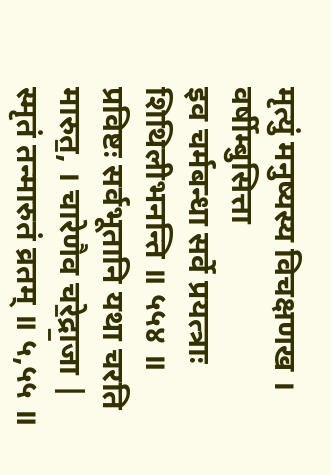मृत्युं मनुष्यस्य विचक्षणख । वर्षीम्बुसित्ता
इव चर्मबन्धा सर्वे प्रयत्त्राः शिथिलीभनन्ति ॥ ५५४ ॥
प्रविष्टः सर्वभूतानि यथा चरति मारुत॒, । चारेणैव चरे॒द्रा॒जा |
स्मृतं तन्मारुतं व्रतम् ॥ ५,५५ ॥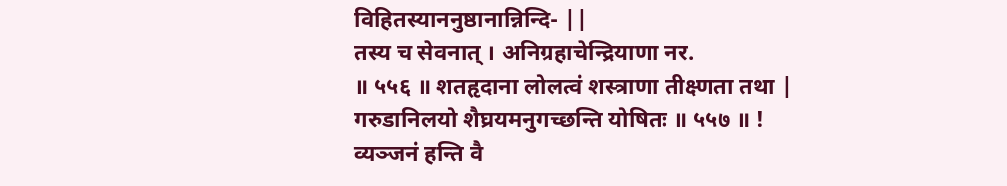विहितस्याननुष्ठानान्निन्दि- ||
तस्य च सेवनात् । अनिग्रहाचेन्द्रियाणा नर.
॥ ५५६ ॥ शतहृदाना लोलत्वं शस्त्राणा तीक्ष्णता तथा |
गरुडानिलयो शैघ्रयमनुगच्छन्ति योषितः ॥ ५५७ ॥ !
व्यञ्जनं हन्ति वै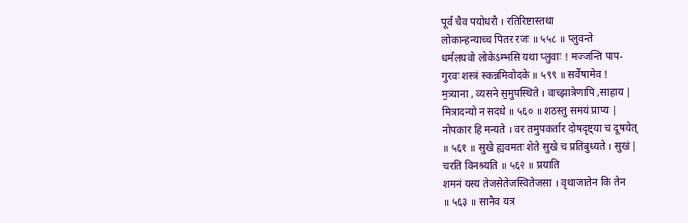पूर्वं चैव पयोधरौ । रतिरिष्टास्तथा
लोकान्हन्याच्च पितर रजः ॥ ५५८ ॥ प्लुवन्ते
धर्मलघवो लोकेऽम्भसि यथा प्लुवाः ! मज्जन्ति पाप-
गुरवः शस्त्रं स्कन्नमिवोदके ॥ ५९९ ॥ सर्वेषामेव !
म॒त्र्याना , व्यसने स॒मुपस्थिते । वाच्झात्रेणापि ,साहाय |
मित्रादन्यो न सदधे ॥ ५६० ॥ शठस्तु समयं प्राप्य |
नोपकार हि मन्यते । वर तमुपकर्तार दोषदृष्ट्या च दूषयेत्
॥ ५६१ ॥ सुखे ह्यवमतः शेते सुखे च प्रतिबुध्यते । सुखं |
चरति विनश्र्यति ॥ ५६२ ॥ प्रयाति
शमनं यस्य तेजसेतेजस्वितेजसा । वृथाजातेन कि तेन
॥ ५६३ ॥ सानैव यत्र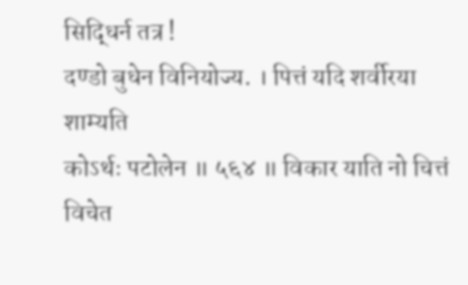सिद्धिर्न तत्र !
दण्डो बुधेन विनियोज्य. । पित्तं यदि शर्वीरया शाम्यति
कोऽर्थः पटोलेन ॥ ५६४ ॥ विकार याति नो चित्तं विचेत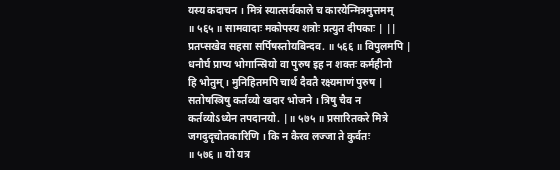यस्य कदाचन । मित्रं स्यात्सर्वकाले च कारयेन्मित्रमुत्तमम्
॥ ५६५ ॥ सामवादाः मकोपस्य शत्रोः प्रत्युत दीपकाः | ||
प्रतप्सखेव सहसा सर्पिषस्तोयबिन्दव. ॥ ५६६ ॥ विपुलमपि |
धनौर्घ प्राप्य भोगान्स्रियो वा पुरुष इह न शक्तः कर्महीनो
हि भोतुम् । मुनिहितमपि चार्थ दैवतै रक्ष्यमाणं पुरुष |
सतोषस्त्रिषु कर्तव्यो खदार भोजने । त्रिषु चैव न
कर्तव्योऽध्येन तपदानयो. |॥ ५७५ ॥ प्रसारितकरे मित्रे
जगदुदृचोतकारिणि । कि न कैरव लज्जा ते कुर्वतः
॥ ५७६ ॥ यो यत्र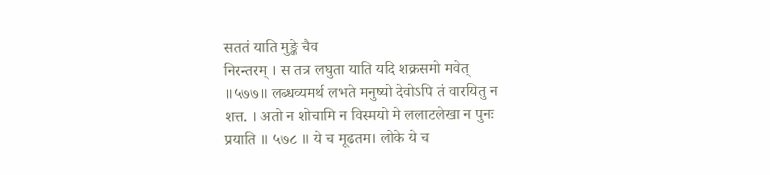सततं याति मुङ्के चैव
निरन्तरम् । स तत्र लघुता याति यदि शक्रसमो मवेत्
॥५७७॥ लब्धव्यमर्थ लभते मनुष्यो देवोऽपि तं वारयितु न
शत्त. । अतो न शोचामि न विस्मयो मे ललाटलेखा न पुनः
प्रयाति ॥ ५७८ ॥ ये च मूढतम। लोके ये च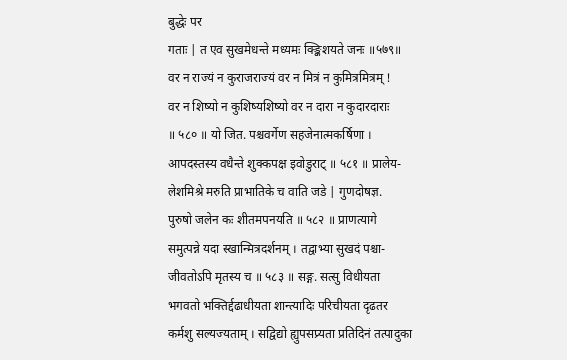बुद्धेः पर
गताः | त एव सुखमेधन्ते मध्यमः क्ङ्किशयते जनः ॥५७९॥
वर न राज्यं न कुराजराज्यं वर न मित्रं न कुमित्रमित्रम् !
वर न शिष्यो न कुशिष्यशिष्यो वर न दारा न कुदारदाराः
॥ ५८० ॥ यो जित. पश्चवर्गेण सहजेनात्मकर्षिणा ।
आपदस्तस्य वधैन्ते शुक्कपक्ष इवोडुराट् ॥ ५८१ ॥ प्रालेय-
लेशमिश्रे मरुति प्राभातिके च वाति जडे | गुणदोषज्ञ.
पुरुषो जलेन कः शीतमपनयति ॥ ५८२ ॥ प्राणत्यागे
समुत्पन्ने यदा स्खान्मित्रदर्शनम् । तद्वाभ्या सुखदं पश्चा-
जीवतोऽपि मृतस्य च ॥ ५८३ ॥ सङ्ग. सत्सु विधीयता
भगवतो भक्तिर्द्दढाधीयता शान्त्यादिः परिचीयता दृढतर
कर्मशु सल्यज्यताम् । सद्विद्यो ह्युपसप्र्यता प्रतिदिनं तत्पादुका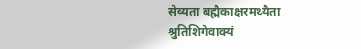सेव्यता बह्मैकाक्षरमथ्यैता श्रुतिशिगेवाक्यं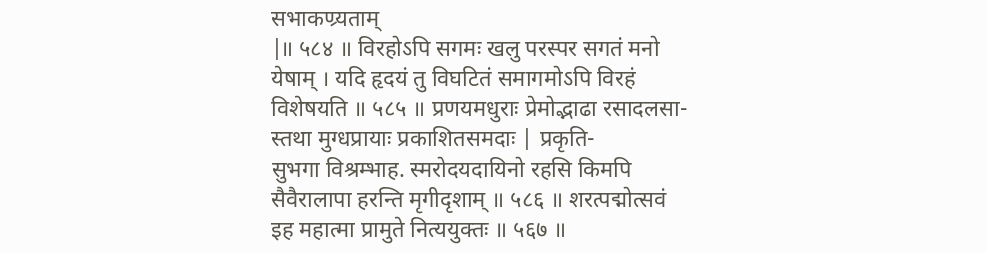सभाकण्र्यताम्
|॥ ५८४ ॥ विरहोऽपि सगमः खलु परस्पर सगतं मनो
येषाम् । यदि हृदयं तु विघटितं समागमोऽपि विरहं
विशेषयति ॥ ५८५ ॥ प्रणयमधुराः प्रेमोद्भाढा रसादलसा-
स्तथा मुग्धप्रायाः प्रकाशितसमदाः | प्रकृति-
सुभगा विश्रम्भाह. स्मरोदयदायिनो रहसि किमपि
सैवैरालापा हरन्ति मृगीदृशाम् ॥ ५८६ ॥ शरत्पद्मोत्सवं
इह महात्मा प्रामुते नित्ययुक्तः ॥ ५६७ ॥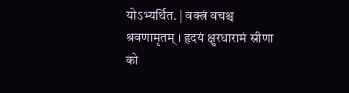योऽभ्यर्थित. | वक्त्रं वचश्च श्रवणामृतम् । हृदयं क्षुरधारामं स्रीणा को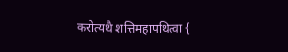करोत्यथै शत्तिमहापथित्वा {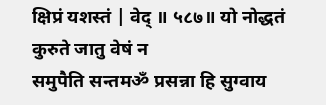क्षिप्रं यशस्तं | वेद् ॥ ५८७॥ यो नोद्धतं कुरुते जातु वेषं न
समुपैति सन्तमॐ प्रसन्ना हि सुग्वाय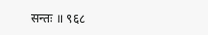सन्तः ॥ ९६८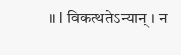॥ l विकत्थतेऽन्यान् । न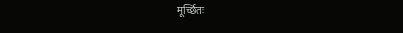मूर्च्छितः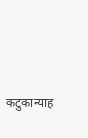कटुकान्याह